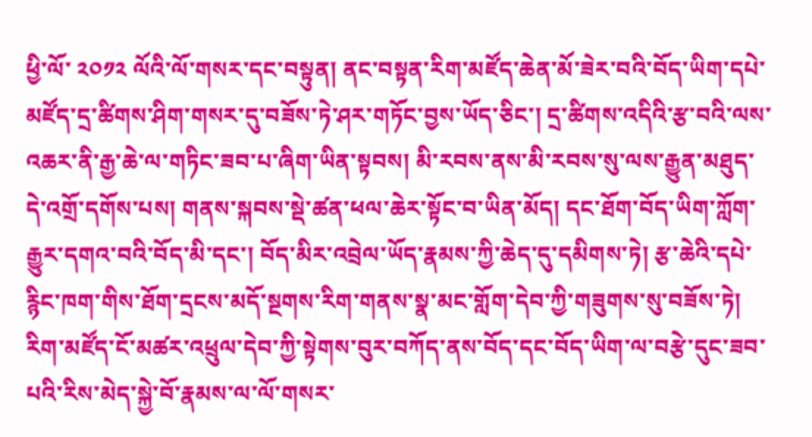ཕྱི་ལོ་ ༢༠༡༢ ལོའི་ལོ་གསར་དང་བསྟུན། ནང་བསྟན་རིག་མཛོད་ཆེན་མོ་ཟེར་བའི་བོད་ཡིག་དཔེ་མཛོད་དྲ་ཚིགས་ཤིག་གསར་དུ་བཟོས་ཏེ་ཤར་གཏོང་བྱས་ཡོད་ཅིང་། དྲ་ཚིགས་འདིའི་རྩ་བའི་ལས་འཆར་ནི་རྒྱ་ཆེ་ལ་གཏིང་ཟབ་པ་ཞིག་ཡིན་སྟབས། མི་རབས་ནས་མི་རབས་སུ་ལས་རྒྱུན་མཐུད་དེ་འགྲོ་དགོས་པས། གནས་སྐབས་སྡེ་ཚན་ཕལ་ཆེར་སྟོང་བ་ཡིན་མོད། དང་ཐོག་བོད་ཡིག་ཀློག་རྒྱུར་དགའ་བའི་བོད་མི་དང་། བོད་མིར་འབྲེལ་ཡོད་རྣམས་ཀྱི་ཆེད་དུ་དམིགས་ཏེ། རྩ་ཆེའི་དཔེ་རྙིང་ཁག་གིས་ཐོག་དྲངས་མདོ་སྔགས་རིག་གནས་སྣ་མང་གློག་དེབ་ཀྱི་གཟུགས་སུ་བཟོས་ཏེ། རིག་མཛོད་ངོ་མཚར་འཕྲུལ་དེབ་ཀྱི་སྟེགས་བུར་བཀོད་ནས་བོད་དང་བོད་ཡིག་ལ་བརྩེ་དུང་ཟབ་པའི་རིས་མེད་སྐྱེ་བོ་རྣམས་ལ་ལོ་གསར་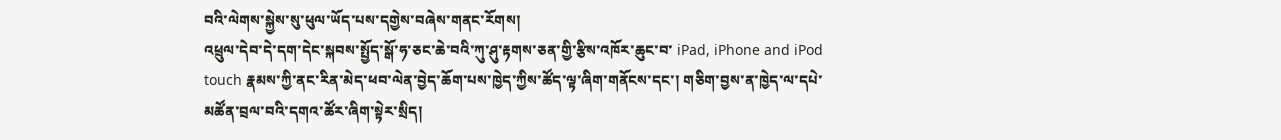བའི་ལེགས་སྐྱེས་སུ་ཕུལ་ཡོད་པས་དགྱེས་བཞེས་གནང་རོགས།
འཕྲུལ་དེབ་དེ་དག་དེང་སྐབས་སྤྱོད་སྒོ་ཧ་ཅང་ཆེ་བའི་ཀུ་ཤུ་རྟགས་ཅན་གྱི་རྩིས་འཁོར་ཆུང་བ་ iPad, iPhone and iPod touch རྣམས་ཀྱི་ནང་རིན་མེད་ཕབ་ལེན་བྱེད་ཆོག་པས་ཁྱེད་ཀྱིས་ཚོད་ལྟ་ཞིག་གནོངས་དང་། གཅིག་བྱས་ན་ཁྱེད་ལ་དཔེ་མཚོན་བྲལ་བའི་དགའ་ཚོར་ཞིག་སྟེར་སྲིད།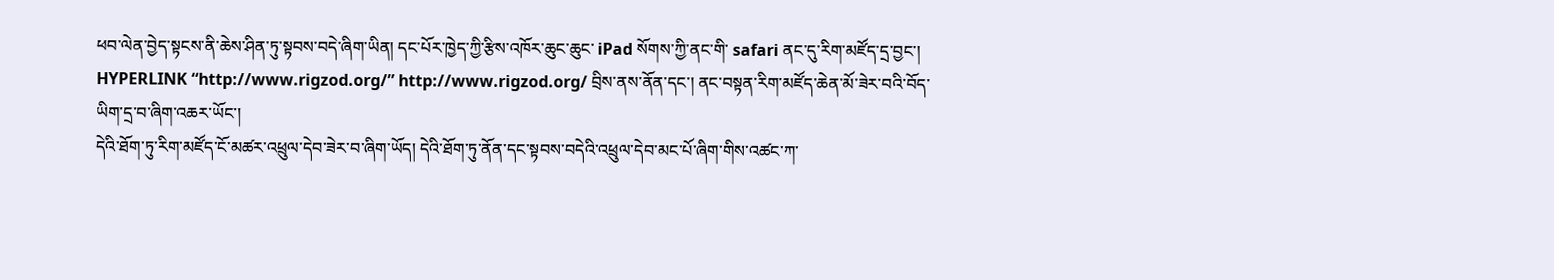ཕབ་ལེན་བྱེད་སྟངས་ནི་ཆེས་ཤིན་ཏུ་སྟབས་བདེ་ཞིག་ཡིན། དང་པོར་ཁྱེད་ཀྱི་རྩིས་འཁོར་ཆུང་ཆུང་ iPad སོགས་ཀྱི་ནང་གི་ safari ནང་དུ་རིག་མཛོད་དྲ་བྱང་། HYPERLINK “http://www.rigzod.org/” http://www.rigzod.org/ བྲིས་ནས་ནོན་དང་། ནང་བསྟན་རིག་མཛོད་ཆེན་མོ་ཟེར་བའི་བོད་ཡིག་དྲ་བ་ཞིག་འཆར་ཡོང་།
དེའི་ཐོག་ཏུ་རིག་མཛོད་ངོ་མཚར་འཕྲུལ་དེབ་ཟེར་བ་ཞིག་ཡོད། དེའི་ཐོག་ཏུ་ནོན་དང་སྟབས་བདེའི་འཕྲུལ་དེབ་མང་པོ་ཞིག་གིས་འཚང་ཀ་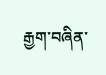རྒྱག་བཞིན་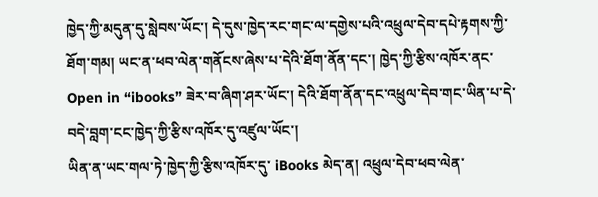ཁྱེད་ཀྱི་མདུན་དུ་སླེབས་ཡོང་། དེ་དུས་ཁྱེད་རང་གང་ལ་དགྱེས་པའི་འཕྲུལ་དེབ་དཔེ་རྟགས་ཀྱི་ཐོག་གམ། ཡང་ན་ཕབ་ལེན་གནོངས་ཞེས་པ་དེའི་ཐོག་ནོན་དང་། ཁྱེད་ཀྱི་རྩིས་འཁོར་ནང་ Open in “ibooks” ཟེར་བ་ཞིག་ཤར་ཡོང་། དེའི་ཐོག་ནོན་དང་འཕྲུལ་དེབ་གང་ཡིན་པ་དེ་བདེ་བླག་ངང་ཁྱེད་ཀྱི་རྩིས་འཁོར་དུ་འཛུལ་ཡོང་།
ཡིན་ན་ཡང་གལ་ཏེ་ཁྱེད་ཀྱི་རྩིས་འཁོར་དུ་ iBooks མེད་ན། འཕྲུལ་དེབ་ཕབ་ལེན་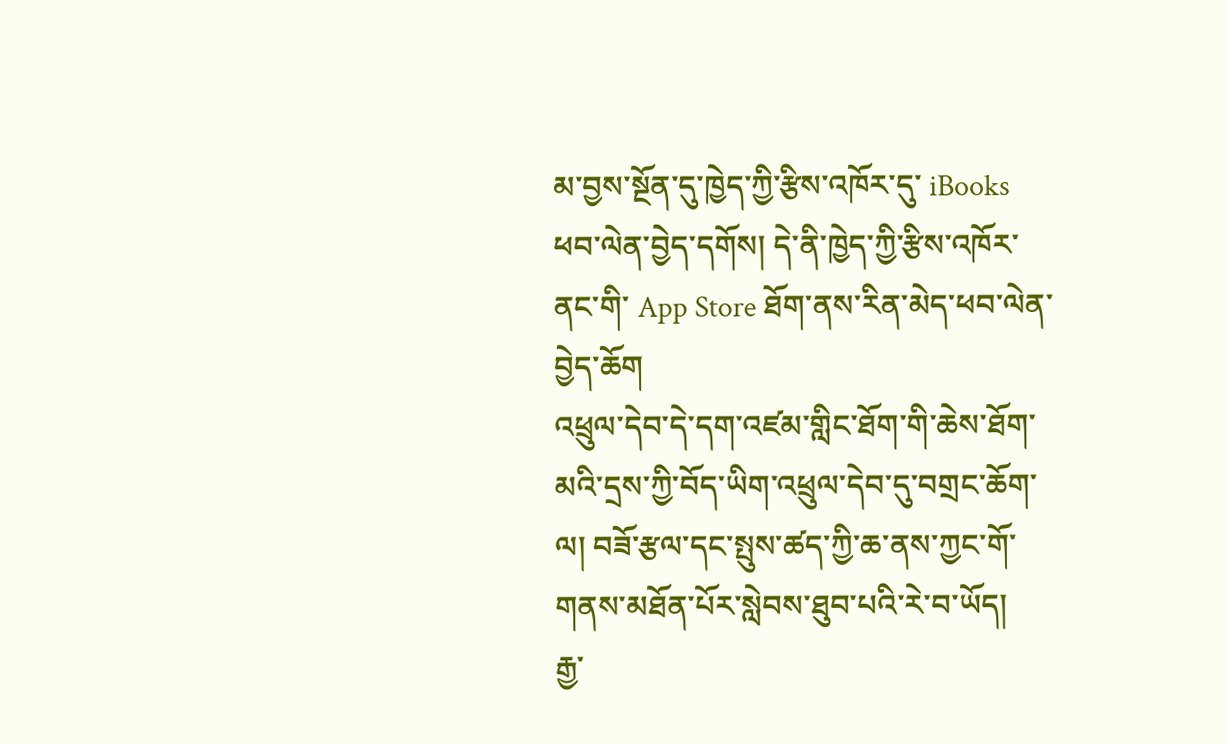མ་བྱས་སྔོན་དུ་ཁྱེད་ཀྱི་རྩིས་འཁོར་དུ་ iBooks ཕབ་ལེན་བྱེད་དགོས། དེ་ནི་ཁྱེད་ཀྱི་རྩིས་འཁོར་ནང་གི་ App Store ཐོག་ནས་རིན་མེད་ཕབ་ལེན་བྱེད་ཆོག
འཕྲུལ་དེབ་དེ་དག་འཛམ་གླིང་ཐོག་གི་ཆེས་ཐོག་མའི་དྲས་ཀྱི་བོད་ཡིག་འཕྲུལ་དེབ་དུ་བགྲང་ཆོག་ལ། བཟོ་རྩལ་དང་སྤུས་ཚད་ཀྱི་ཆ་ནས་ཀྱང་གོ་གནས་མཐོན་པོར་སླེབས་ཐུབ་པའི་རེ་བ་ཡོད།
རྒྱ་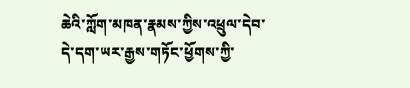ཆེའི་ཀློག་མཁན་རྣམས་ཀྱིས་འཕྲུལ་དེབ་དེ་དག་ཡར་རྒྱས་གཏོང་ཕྱོགས་ཀྱི་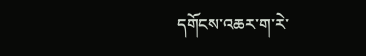དགོངས་འཆར་ག་རེ་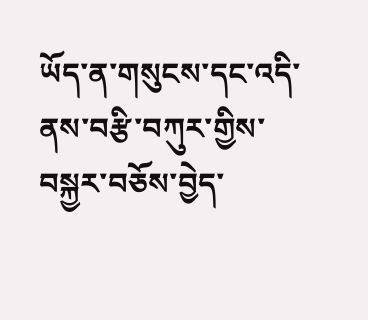ཡོད་ན་གསུངས་དང་འདི་ནས་བརྩི་བཀུར་གྱིས་བསྐྱར་བཅོས་བྱེད་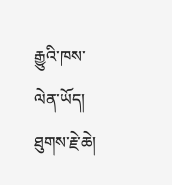རྒྱུའི་ཁས་ལེན་ཡོད། ཐུགས་རྗེ་ཆེ།